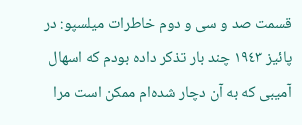قسمت صد و سی و دوم خاطرات میلسپو: در پائیز ١٩٤٣ چند بار تذکر داده بودم که اسهال آمیبی که به آن دچار شده‌ام ممکن است مرا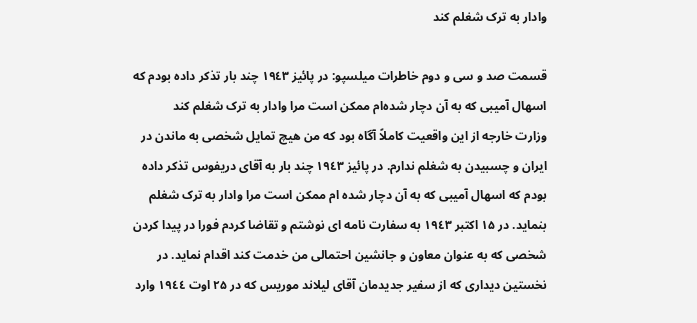وادار به ترک شغلم کند

قسمت صد و سی و دوم خاطرات میلسپو: در پائیز ١٩٤٣ چند بار تذکر داده بودم که اسهال آمیبی که به آن دچار شده‌ام ممکن است مرا وادار به ترک شغلم کند
وزارت خارجه از این واقعیت کاملاً آگاه بود که من هیچ تمایل شخصی به ماندن در ایران و چسبیدن به شغلم ندارم. در پائیز ١٩٤٣ چند بار به آقای دریفوس تذکر داده بودم که اسهال آمیبی که به آن دچار شده ام ممکن است مرا وادار به ترک شغلم بنماید. در ۱۵ اکتبر ١٩٤٣ به سفارت نامه ای نوشتم و تقاضا کردم فورا در پیدا کردن شخصی که به عنوان معاون و جانشین‌ احتمالی من خدمت کند اقدام نماید. در نخستین دیداری که از سفیر جدیدمان آقای لیلاند موریس که در ۲۵ اوت ١٩٤٤ وارد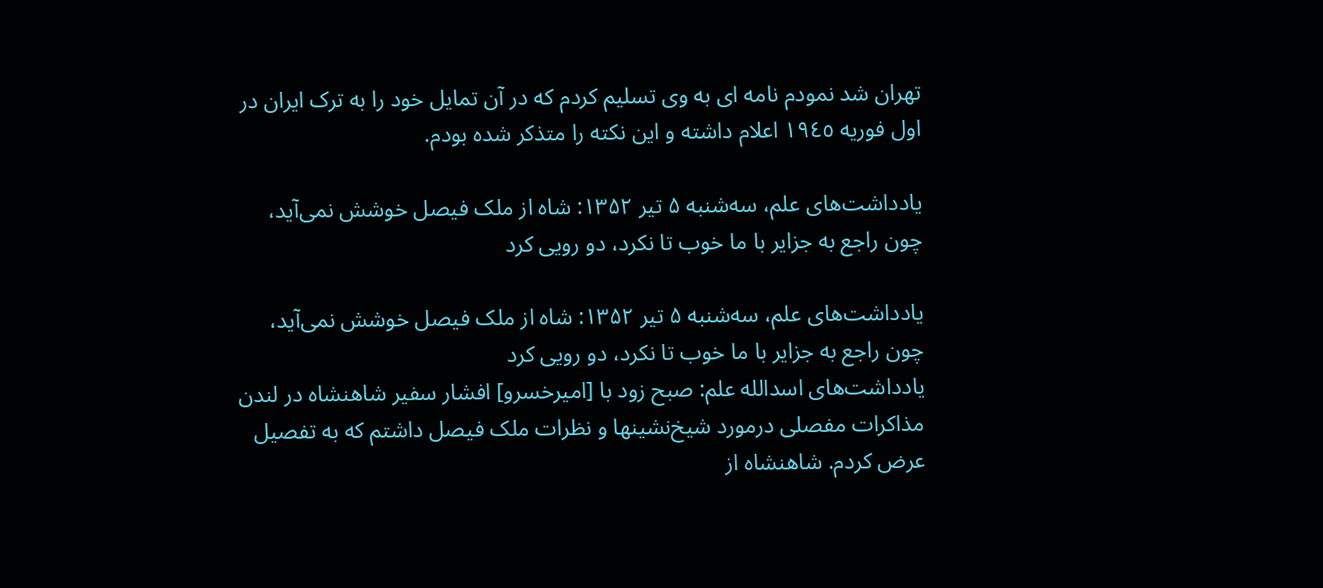تهران شد نمودم نامه ای به وی تسلیم کردم که در آن تمایل خود را به ترک ایران در اول فوریه ١٩٤٥ اعلام داشته و این نکته را متذکر شده بودم.

یادداشت‌های علم، سه‌شنبه ۵ تیر ۱۳۵۲: شاه از ملک فیصل خوشش نمی‌آید، چون راجع به جزایر با ما خوب تا نکرد، دو رویی کرد

یادداشت‌های علم، سه‌شنبه ۵ تیر ۱۳۵۲: شاه از ملک فیصل خوشش نمی‌آید، چون راجع به جزایر با ما خوب تا نکرد، دو رویی کرد
یادداشت‌های اسدالله علم: صبح زود با [امیرخسرو] افشار سفیر شاهنشاه در لندن مذاکرات مفصلی درمورد شیخ‌نشینها و نظرات ملک فیصل داشتم که به تفصیل عرض کردم. شاهنشاه از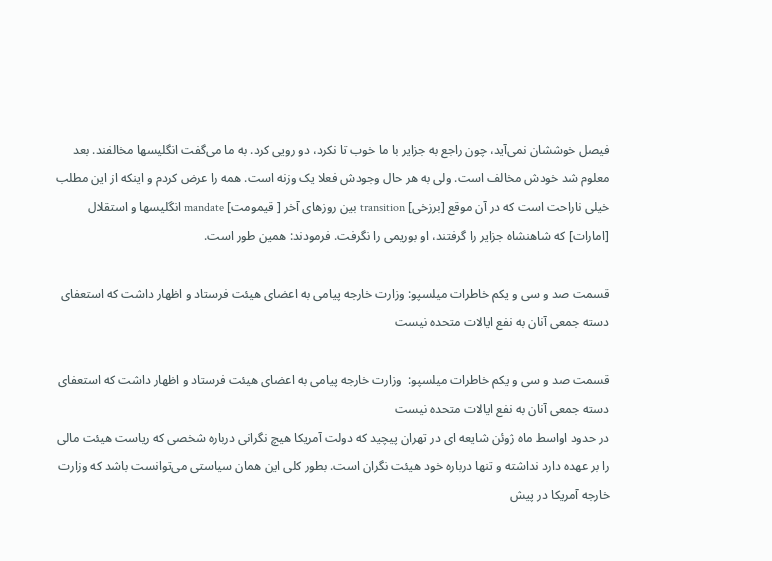فیصل خوششان نمی‌آید، چون راجع به جزایر با ما خوب تا نکرد، دو رویی کرد. به ما می‌گفت انگلیسها مخالفند. بعد معلوم شد خودش مخالف است. ولی به هر حال وجودش فعلا یک وزنه است. همه را عرض کردم و اینکه از این مطلب خیلی ناراحت است که در آن موقع [برزخی] transition بین روزهای آخر [ قیمومت] mandate انگلیسها و استقلال [امارات] که شاهنشاه جزایر را گرفتند، او بوریمی را نگرفت. فرمودند: همین طور است.

قسمت صد و سی و یکم خاطرات میلسپو: وزارت خارجه پیامی به اعضای هیئت فرستاد و اظهار داشت که استعفای دسته جمعی آنان به نفع ایالات متحده نیست

قسمت صد و سی و یکم خاطرات میلسپو:  وزارت خارجه پیامی به اعضای هیئت فرستاد و اظهار داشت که استعفای دسته جمعی آنان به نفع ایالات متحده نیست
در حدود اواسط ماه ژوئن شایعه ای در تهران پیچید که دولت آمریکا هیچ نگرانی درباره شخصی که ریاست هیئت مالی را بر عهده دارد نداشته و تنها درباره خود هیئت نگران است. بطور کلی این همان سیاستی می‌توانست باشد که وزارت خارجه آمریکا در پیش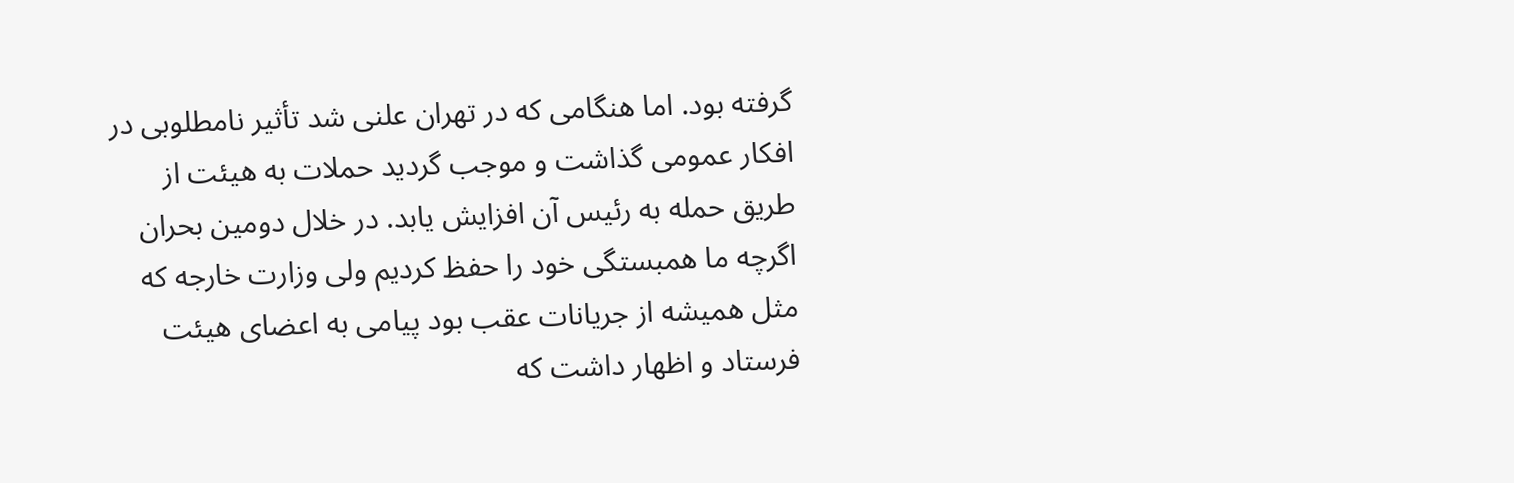گرفته بود. اما هنگامی که در تهران علنی شد تأثیر نامطلوبی در افکار عمومی گذاشت و موجب گردید حملات به هیئت از طریق حمله به رئیس آن افزایش یابد. در خلال دومین بحران اگرچه ما همبستگی خود را حفظ کردیم ولی وزارت خارجه که مثل همیشه از جریانات عقب بود پیامی به اعضای هیئت فرستاد و اظهار داشت که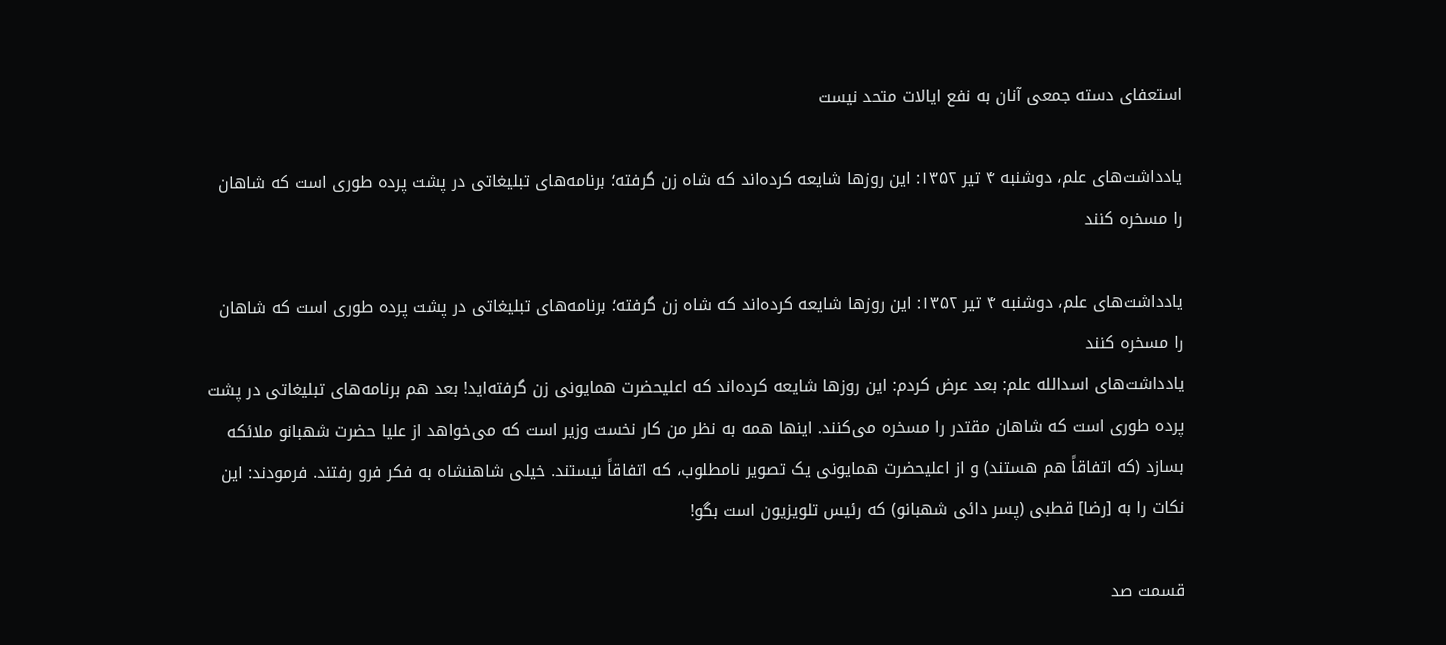استعفای دسته جمعی آنان به نفع ایالات متحد نیست

یادداشت‌های علم، دوشنبه ۴ تیر ۱۳۵۲: این روز‌ها شایعه کرده‌اند که شاه زن گرفته؛ برنامه‌های تبلیغاتی در پشت پرده طوری است که شاهان را مسخره کنند

یادداشت‌های علم، دوشنبه ۴ تیر ۱۳۵۲: این روز‌ها شایعه کرده‌اند که شاه زن گرفته؛ برنامه‌های تبلیغاتی در پشت پرده طوری است که شاهان را مسخره کنند
یادداشت‌های اسدالله علم: بعد عرض کردم: این روزها شایعه کرده‌اند که اعلیحضرت همایونی زن گرفته‌اید! بعد هم برنامه‌های تبلیغاتی در پشت پرده طوری است که شاهان مقتدر را مسخره می‌کنند. اینها همه به نظر من کار نخست وزیر است که می‌خواهد از علیا حضرت شهبانو ملائکه بسازد (که اتفاقاً هم هستند) و از اعلیحضرت همایونی یک تصویر نامطلوب، که اتفاقاً نیستند. خیلی شاهنشاه به فکر فرو رفتند. فرمودند: این نکات را به [رضا] قطبی (پسر دائی شهبانو) که رئیس تلویزیون است بگو!

قسمت صد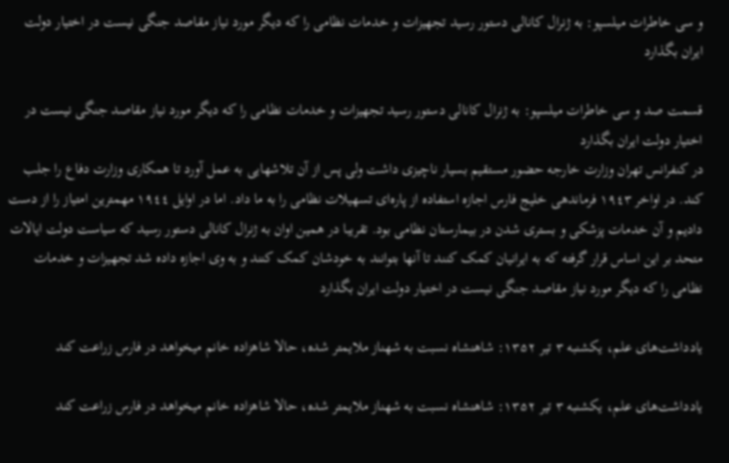و سی خاطرات میلسپو: به ژنرال کانالی دستور رسید تجهیزات و خدمات نظامی را که دیگر مورد نیاز مقاصد جنگی نیست در اختیار دولت ایران بگذارد

قسمت صد و سی خاطرات میلسپو: به ژنرال کانالی دستور رسید تجهیزات و خدمات نظامی را که دیگر مورد نیاز مقاصد جنگی نیست در اختیار دولت ایران بگذارد
در کنفرانس تهران وزارت خارجه حضور مستقیم بسیار ناچیزی داشت ولی پس از آن تلاشهایی به عمل آورد تا همکاری وزارت دفاع را جلب کند. در اواخر ١٩٤٣ فرماندهی خلیج فارس اجازه استفاده از پاره‌ای تسهیلات نظامی را به ما داد. اما در اوایل ١٩٤٤ مهمترین امتیاز را از دست دادیم و آن خدمات پزشکی و بستری شدن در بیمارستان نظامی بود. تقریبا در همین اوان به ژنرال کانالی دستور رسید که سیاست دولت ایالات متحد بر این اساس قرار گرفته که به ایرانیان کمک کنند تا آنها بتوانند به خودشان کمک کنند و به وی اجازه داده شد تجهیزات و خدمات نظامی را که دیگر مورد نیاز مقاصد جنگی نیست در اختیار دولت ایران بگذارد

یادداشت‌های علم، یکشنبه ۳ تیر ۱۳۵۲: شاهنشاه نسبت به شهناز ملایمتر شده، حالا شاهزاده خانم میخواهد در فارس زراعت کند

یادداشت‌های علم، یکشنبه ۳ تیر ۱۳۵۲: شاهنشاه نسبت به شهناز ملایمتر شده، حالا شاهزاده خانم میخواهد در فارس زراعت کند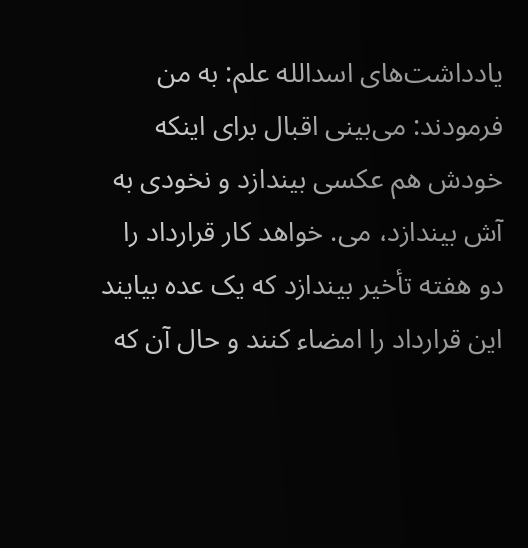یادداشت‌های اسدالله علم: به من فرمودند: می‌بینی اقبال برای اینکه خودش هم عکسی بیندازد و نخودی به آش بیندازد، می. خواهد کار قرارداد را دو هفته تأخیر بیندازد که یک عده بیایند این قرارداد را امضاء کنند و حال آن که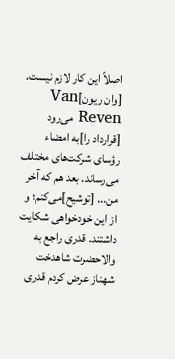اصلاً این کار لازم نیست. [وان ریون]Van Reven می‌رود [قرارداد را]به امضاء رؤسای شرکت‌های مختلف می‌رساند. بعد هم که آخر من... [توشیح]می‌کنم؛ و از این خودخواهی شکایت داشتند. قدری راجع به والاحضرت شاهدخت شهناز عرض کردم قدری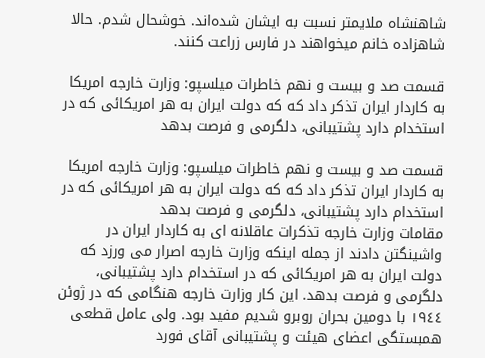شاهنشاه ملایمتر نسبت به ایشان شده‌اند. خوشحال شدم. حالا شاهزاده خانم میخواهند در فارس زراعت کنند.

قسمت صد و بیست و نهم خاطرات میلسپو: وزارت خارجه امریکا به کاردار ایران تذکر داد که که دولت ایران به هر امریکائی که در استخدام دارد پشتیبانی، دلگرمی و فرصت بدهد

قسمت صد و بیست و نهم خاطرات میلسپو: وزارت خارجه امریکا به کاردار ایران تذکر داد که که دولت ایران به هر امریکائی که در استخدام دارد پشتیبانی، دلگرمی و فرصت بدهد
مقامات وزارت خارجه تذکرات عاقلانه ای به کاردار ایران در واشینگتن دادند از جمله اینکه وزارت خارجه اصرار می ورزد که دولت ایران به هر امریکائی که در استخدام دارد پشتیبانی، دلگرمی و فرصت بدهد. این کار وزارت خارجه هنگامی که در ژوئن ١٩٤٤ با دومین بحران روبرو شدیم مفید بود. ولی عامل قطعی همبستگی اعضای هیئت و پشتیبانی آقای فورد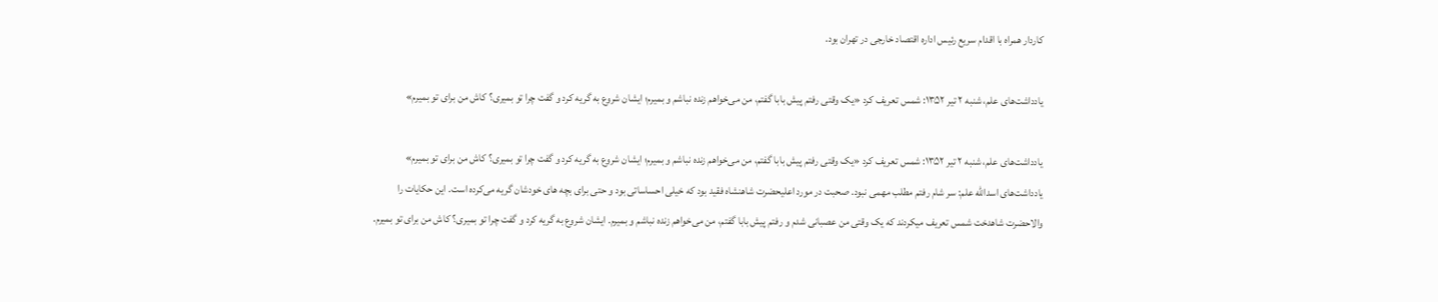کاردار همراه با اقدام سریع رئیس اداره اقتصاد خارجی در تهران بود.

یادداشت‌های علم، شنبه ۲ تیر ۱۳۵۲: شمس تعریف کرد «یک وقتی رفتم پیش بابا گفتم، من می‌خواهم زنده نباشم و بمیرم؛ ایشان شروع به گریه کرد و گفت چرا تو بمیری؟ کاش من برای تو بمیرم»

یادداشت‌های علم، شنبه ۲ تیر ۱۳۵۲: شمس تعریف کرد «یک وقتی رفتم پیش بابا گفتم، من می‌خواهم زنده نباشم و بمیرم؛ ایشان شروع به گریه کرد و گفت چرا تو بمیری؟ کاش من برای تو بمیرم»
یادداشت‌های اسدالله علم: سر شام رفتم مطلب مهمی نبود. صحبت در مورد اعلیحضرت شاهنشاه فقید بود که خیلی احساساتی بود و حتی برای بچه های خودشان گریه می‌کرده است. این حکایات را والاحضرت شاهدخت شمس تعریف میکردند که یک وقتی من عصبانی شدم و رفتم پیش بابا گفتم، من می‌خواهم زنده نباشم و بمیرم. ایشان شروع به گریه کرد و گفت چرا تو بمیری؟ کاش من برای تو بمیرم.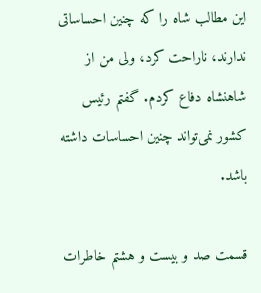این مطالب شاه را که چنین احساساتی ندارند، ناراحت کرد، ولی من از شاهنشاه دفاع کردم. گفتم رئیس کشور نمی‌تواند چنین احساسات داشته باشد.

قسمت صد و بیست و هشتم خاطرات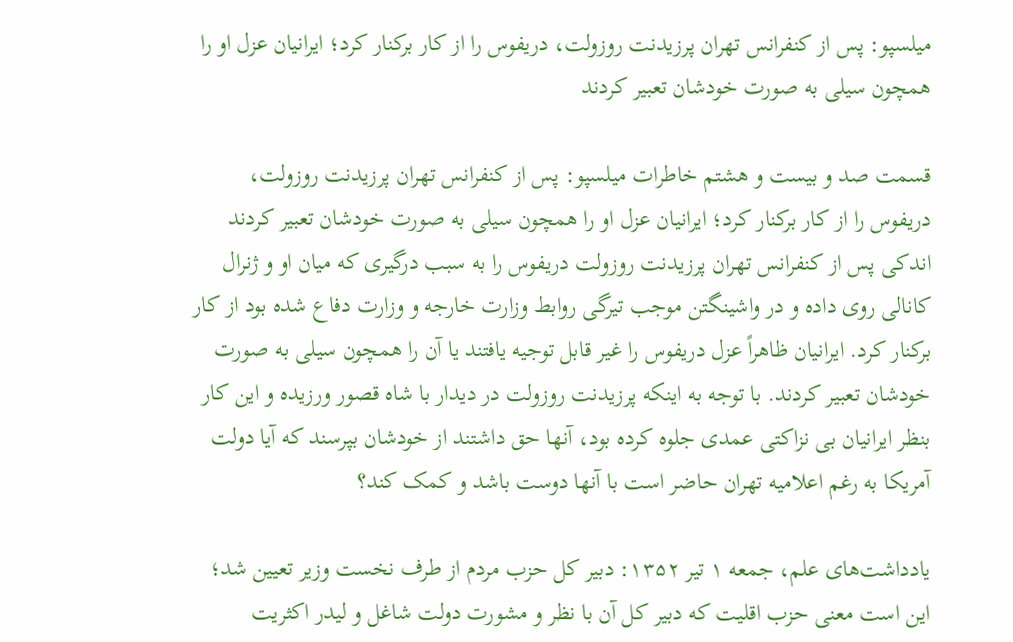میلسپو: پس از کنفرانس تهران پرزیدنت روزولت، دریفوس را از کار برکنار کرد؛ ایرانیان عزل او را همچون سیلی به صورت خودشان تعبیر کردند

قسمت صد و بیست و هشتم خاطرات میلسپو: پس از کنفرانس تهران پرزیدنت روزولت، دریفوس را از کار برکنار کرد؛ ایرانیان عزل او را همچون سیلی به صورت خودشان تعبیر کردند
اندکی پس از کنفرانس تهران پرزیدنت روزولت دریفوس را به سبب درگیری که میان او و ژنرال کانالی روی داده و در واشینگتن موجب تیرگی روابط وزارت خارجه و وزارت دفاع شده بود از کار برکنار کرد. ایرانیان ظاهراً عزل دریفوس را غیر قابل توجیه یافتند یا آن را همچون سیلی به صورت خودشان تعبیر کردند. با توجه به اینکه پرزیدنت روزولت در دیدار با شاه قصور ورزیده و این کار بنظر ایرانیان بی نزاکتی عمدی جلوه کرده بود، آنها حق داشتند از خودشان بپرسند که آیا دولت آمریکا به رغم اعلامیه تهران حاضر است با آنها دوست باشد و کمک کند؟

یادداشت‌های علم، جمعه ۱ تیر ۱۳۵۲: دبیر کل حزب مردم از طرف نخست وزیر تعیین شد؛ این است معنی حزب اقلیت که دبیر کل آن با نظر و مشورت دولت شاغل و لیدر اکثریت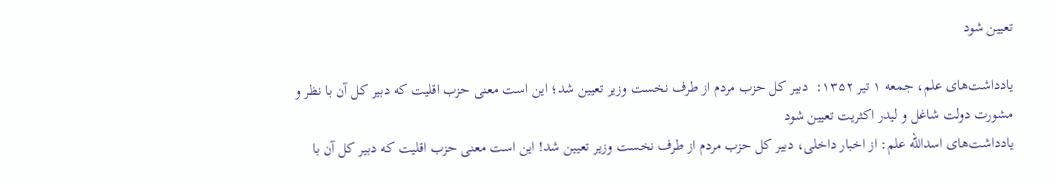تعیین شود

یادداشت‌های علم، جمعه ۱ تیر ۱۳۵۲:  دبیر کل حزب مردم از طرف نخست وزیر تعیین شد؛ این است معنی حزب اقلیت که دبیر کل آن با نظر و مشورت دولت شاغل و لیدر اکثریت تعیین شود
یادداشت‌های اسدالله علم: از اخبار داخلی، دبیر کل حزب مردم از طرف نخست وزیر تعیین شد! این است معنی حزب اقلیت که دبیر کل آن با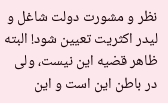نظر و مشورت دولت شاغل و لیدر اکثریت تعیین شود! البته ظاهر قضیه این نیست، ولی در باطن این است و این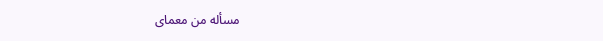مسأله من معمای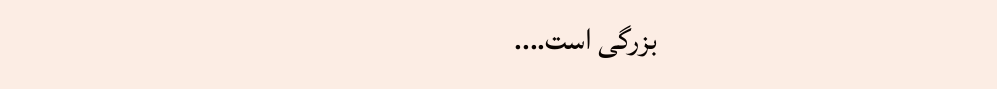بزرگی است....